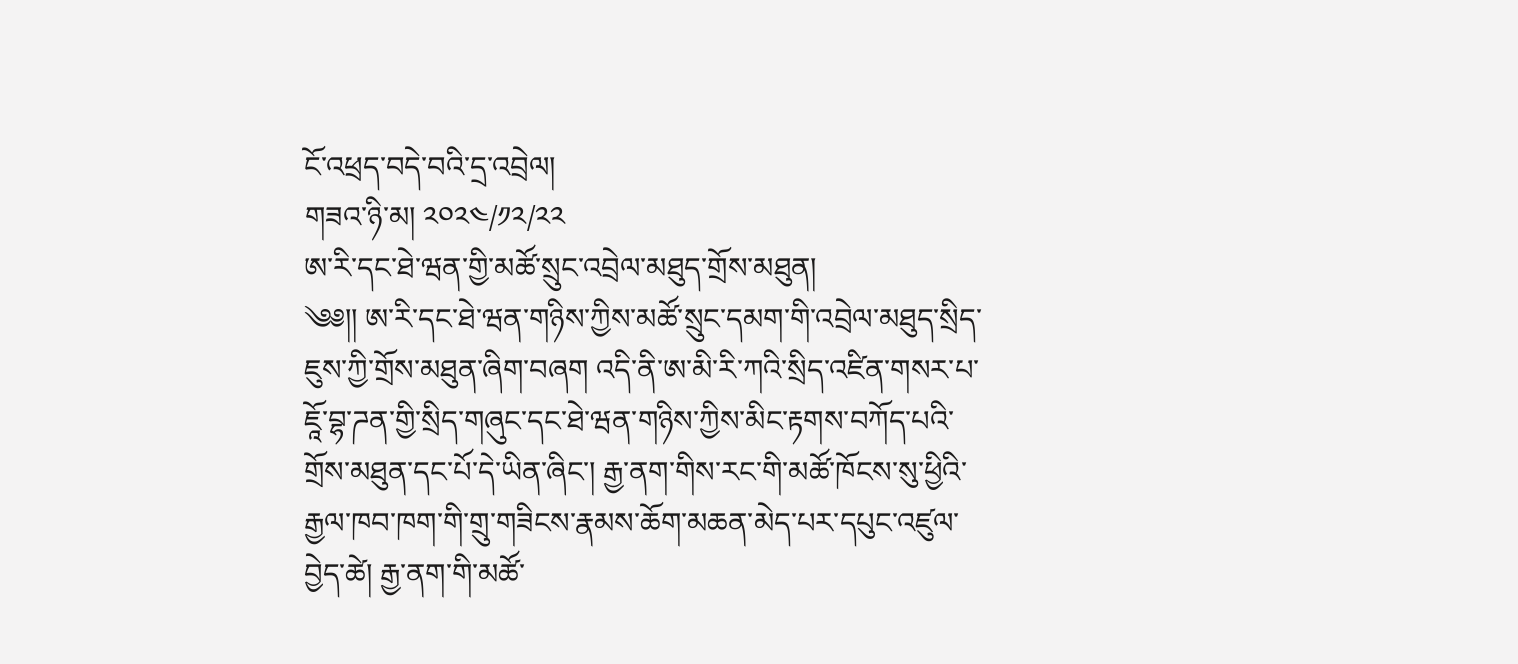ངོ་འཕྲད་བདེ་བའི་དྲ་འབྲེལ།
གཟའ་ཉི་མ། ༢༠༢༤/༡༢/༢༢
ཨ་རི་དང་ཐེ་ཝན་གྱི་མཚོ་སྲུང་འབྲེལ་མཐུད་གྲོས་མཐུན།
༄༅།། ཨ་རི་དང་ཐེ་ཝན་གཉིས་ཀྱིས་མཚོ་སྲུང་དམག་གི་འབྲེལ་མཐུད་སྲིད་ཇུས་ཀྱི་གྲོས་མཐུན་ཞིག་བཞག འདི་ནི་ཨ་མི་རི་ཀའི་སྲིད་འཛིན་གསར་པ་ཇཱོ་བྷ་ཌན་གྱི་སྲིད་གཞུང་དང་ཐེ་ཝན་གཉིས་ཀྱིས་མིང་རྟགས་བཀོད་པའི་གྲོས་མཐུན་དང་པོ་དེ་ཡིན་ཞིང་། རྒྱ་ནག་གིས་རང་གི་མཚོ་ཁོངས་སུ་ཕྱིའི་རྒྱལ་ཁབ་ཁག་གི་གྲུ་གཟིངས་རྣམས་ཆོག་མཆན་མེད་པར་དཔུང་འཛུལ་བྱེད་ཚེ། རྒྱ་ནག་གི་མཚོ་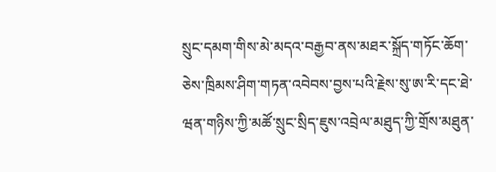སྲུང་དམག་གིས་མེ་མདའ་བརྒྱབ་ནས་མཐར་སྐྲོད་གཏོང་ཆོག་ཅེས་ཁྲིམས་ཤིག་གཏན་འབེབས་བྱས་པའི་རྗེས་སུ་ཨ་རི་དང་ཐེ་ཝན་གཉིས་ཀྱི་མཚོ་སྲུང་སྲིད་ཇུས་འབྲེལ་མཐུད་ཀྱི་གྲོས་མཐུན་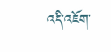འདི་འཇོག་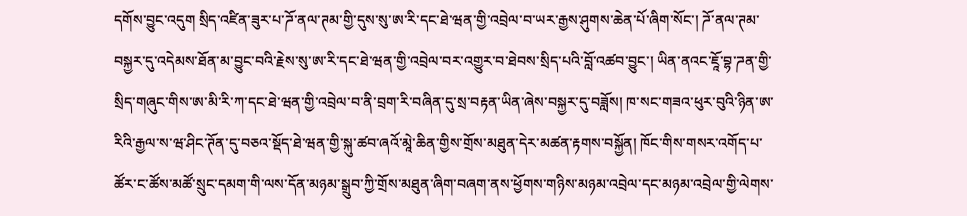དགོས་བྱུང་འདུག སྲིད་འཛིན་ཟུར་པ་ཌོ་ནལ་ཊམ་གྱི་དུས་སུ་ཨ་རི་དང་ཐེ་ཝན་གྱི་འབྲེལ་བ་ཡར་རྒྱས་ཤུགས་ཆེན་པོ་ཞིག་སོང་། ཌོ་ནལ་ཊམ་བསྐྱར་དུ་འདེམས་ཐོན་མ་བྱུང་བའི་རྗེས་སུ་ཨ་རི་དང་ཐེ་ཝན་གྱི་འབྲེལ་བར་འགྱུར་བ་ཐེབས་སྲིད་པའི་བློ་འཚབ་བྱུང་། ཡིན་ནའང་ཇཱོ་བྷ་ཌན་གྱི་སྲིད་གཞུང་གིས་ཨ་མི་རི་ཀ་དང་ཐེ་ཝན་གྱི་འབྲེལ་བ་ནི་བྲག་རི་བཞིན་དུ་སྲ་བརྟན་ཡིན་ཞེས་བསྐྱར་དུ་བཟློས། ཁ་སང་གཟའ་ཕུར་བུའི་ཉིན་ཨ་རིའི་རྒྱལ་ས་ཝ་ཤིང་ཊོན་དུ་བཅའ་སྡོད་ཐེ་ཝན་གྱི་སྐུ་ཚབ་ཞའོ་མཱེ་ཆིན་གྱིས་གྲོས་མཐུན་དེར་མཚན་རྟགས་བསྐྱོན། ཁོང་གིས་གསར་འགོད་པ་ཚོར་ང་ཚོས་མཚོ་སྲུང་དམག་གི་ལས་དོན་མཉམ་སྒྲུབ་ཀྱི་གྲོས་མཐུན་ཞིག་བཞག་ནས་ཕྱོགས་གཉིས་མཉམ་འབྲེལ་དང་མཉམ་འབྲེལ་གྱི་ལེགས་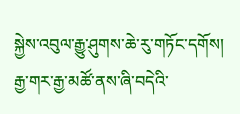སྐྱེས་འབུལ་རྒྱུ་ཤུགས་ཆེ་རུ་གཏོང་དགོས། རྒྱ་གར་རྒྱ་མཚོ་ནས་ཞི་བདེའི་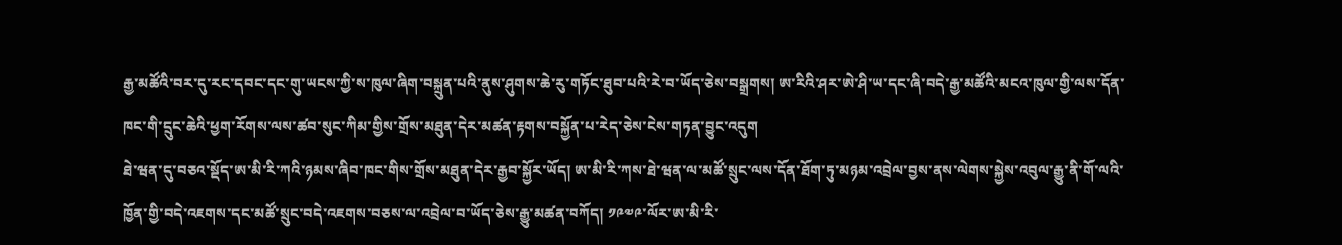རྒྱ་མཚོའི་བར་དུ་རང་དབང་དང་གུ་ཡངས་ཀྱི་ས་ཁུལ་ཞིག་བསྐྲུན་པའི་ནུས་ཤུགས་ཆེ་རུ་གཏོང་ཐུབ་པའི་རེ་བ་ཡོད་ཅེས་བསྒྲགས། ཨ་རིའི་ཤར་ཨེ་ཤི་ཡ་དང་ཞི་བདེ་རྒྱ་མཚོའི་མངའ་ཁུལ་གྱི་ལས་དོན་ཁང་གི་དྲུང་ཆེའི་ཕྱག་རོགས་ལས་ཚབ་སུང་ཀིམ་གྱིས་གྲོས་མཐུན་དེར་མཚན་རྟགས་བསྐྱོན་པ་རེད་ཅེས་ངེས་གཏན་བྱུང་འདུག
ཐེ་ཝན་དུ་བཅའ་སྡོད་ཨ་མི་རི་ཀའི་ཉམས་ཞིབ་ཁང་གིས་གྲོས་མཐུན་དེར་རྒྱབ་སྐྱོར་ཡོད། ཨ་མི་རི་ཀས་ཐེ་ཝན་ལ་མཚོ་སྲུང་ལས་དོན་ཐོག་ཏུ་མཉམ་འབྲེལ་བྱས་ནས་ལེགས་སྐྱེས་འབུལ་རྒྱུ་ནི་གོ་ལའི་ཁྱོན་གྱི་བདེ་འཇགས་དང་མཚོ་སྲུང་བདེ་འཇགས་བཅས་ལ་འབྲེལ་བ་ཡོད་ཅེས་རྒྱུ་མཚན་བཀོད། ༡༩༧༩་ལོར་ཨ་མི་རི་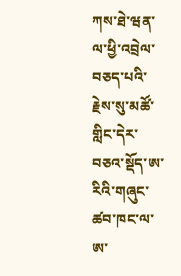ཀས་ཐེ་ཝན་ལ་ཕྱི་འབྲེལ་བཅད་པའི་རྗེས་སུ་མཚོ་གླིང་དེར་བཅའ་སྡོད་ཨ་རིའི་གཞུང་ཚབ་ཁང་ལ་ཨ་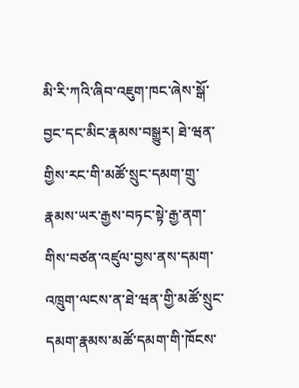མི་རི་ཀའི་ཞིབ་འཇུག་ཁང་ཞེས་སྒོ་བྱང་དང་མིང་རྣམས་བསྒྱུར། ཐེ་ཝན་གྱིས་རང་གི་མཚོ་སྲུང་དམག་གྲུ་རྣམས་ཡར་རྒྱས་བཏང་སྟེ་རྒྱ་ནག་གིས་བཙན་འཛུལ་བྱས་ནས་དམག་འཁྲུག་ལངས་ན་ཐེ་ཝན་གྱི་མཚོ་སྲུང་དམག་རྣམས་མཚོ་དམག་གི་ཁོངས་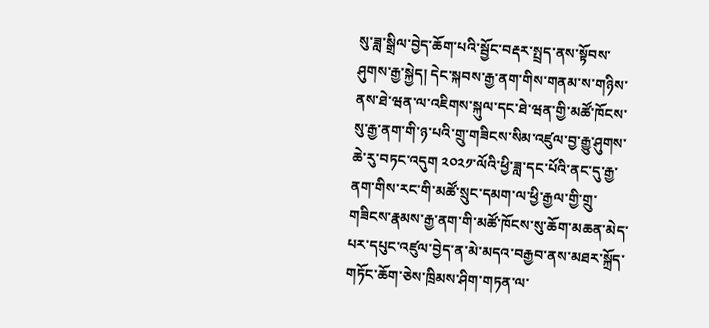སུ་ཟླ་སྒྲིལ་བྱེད་ཆོག་པའི་སྦྱོང་བརྡར་སྤྲད་ནས་སྟོབས་ཤུགས་རྒྱ་སྐྱེད། དེང་སྐབས་རྒྱ་ནག་གིས་གནམ་ས་གཉིས་ནས་ཐེ་ཝན་ལ་འཇིགས་སྐུལ་དང་ཐེ་ཝན་གྱི་མཚོ་ཁོངས་སུ་རྒྱ་ནག་གི་ཉ་པའི་གྲུ་གཟིངས་སིམ་འཛུལ་བྱ་རྒྱུ་ཤུགས་ཆེ་རུ་བཏང་འདུག ༢༠༢༡་ལོའི་ཕྱི་ཟླ་དང་པོའི་ནང་དུ་རྒྱ་ནག་གིས་རང་གི་མཚོ་སྲུང་དམག་ལ་ཕྱི་རྒྱལ་གྱི་གྲུ་གཟིངས་རྣམས་རྒྱ་ནག་གི་མཚོ་ཁོངས་སུ་ཆོག་མཆན་མེད་པར་དཔུང་འཛུལ་བྱེད་ན་མེ་མདའ་བརྒྱབ་ནས་མཐར་སྐྲོད་གཏོང་ཆོག་ཅེས་ཁྲིམས་ཤིག་གཏན་ལ་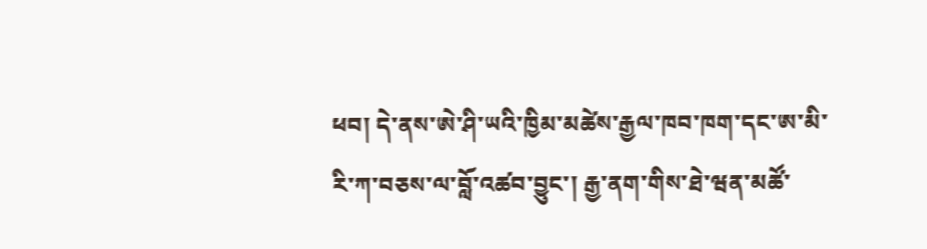ཕབ། དེ་ནས་ཨེ་ཤི་ཡའི་ཁྱིམ་མཚེས་རྒྱལ་ཁབ་ཁག་དང་ཨ་མི་རི་ཀ་བཅས་ལ་བློ་འཚབ་བྱུང་། རྒྱ་ནག་གིས་ཐེ་ཝན་མཚོ་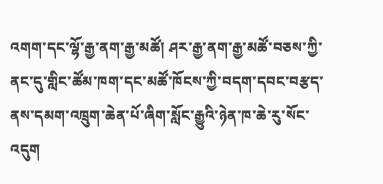འགག་དང་ལྷོ་རྒྱ་ནག་རྒྱ་མཚོ། ཤར་རྒྱ་ནག་རྒྱ་མཚོ་བཅས་ཀྱི་ནང་དུ་གླིང་ཚོམ་ཁག་དང་མཚོ་ཁོངས་ཀྱི་བདག་དབང་བརྩད་ནས་དམག་འཁྲུག་ཆེན་པོ་ཞིག་སློང་རྒྱུའི་ཉེན་ཁ་ཆེ་རུ་སོང་འདུག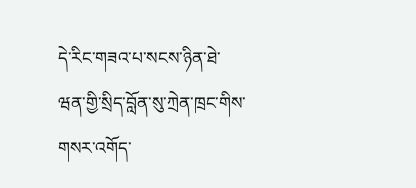དེ་རིང་གཟའ་པ་སངས་ཉིན་ཐེ་ཝན་གྱི་སྲིད་བློན་སུ་ཀྲེན་ཁྲང་གིས་གསར་འགོད་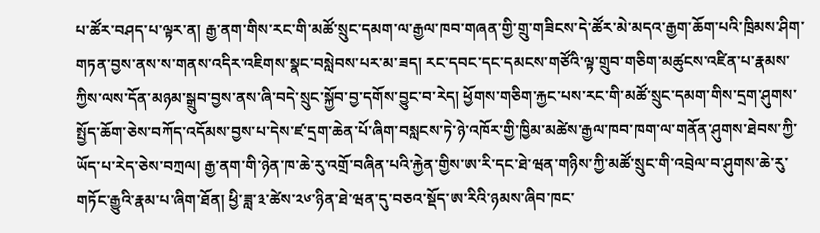པ་ཚོར་བཤད་པ་ལྟར་ན། རྒྱ་ནག་གིས་རང་གི་མཚོ་སྲུང་དམག་ལ་རྒྱལ་ཁབ་གཞན་གྱི་གྲུ་གཟིངས་དེ་ཚོར་མེ་མདའ་རྒྱག་ཆོག་པའི་ཁྲིམས་ཤིག་གཏན་བྱས་ནས་ས་གནས་འདིར་འཇིགས་སྣང་བསླེབས་པར་མ་ཟད། རང་དབང་དང་དམངས་གཙོའི་ལྟ་གྲུབ་གཅིག་མཚུངས་འཛིན་པ་རྣམས་ཀྱིས་ལས་དོན་མཉམ་སྒྲུབ་བྱས་ནས་ཞི་བདེ་སྲུང་སྐྱོབ་བྱ་དགོས་བྱུང་བ་རེད། ཕྱོགས་གཅིག་རྐྱང་པས་རང་གི་མཚོ་སྲུང་དམག་གིས་དྲག་ཤུགས་སྤྱོད་ཆོག་ཅེས་བཀོད་འདོམས་བྱས་པ་དེས་ཛ་དྲག་ཆེན་པོ་ཞིག་བསླངས་ཏེ་ཉེ་འཁོར་གྱི་ཁྱིམ་མཚེས་རྒྱལ་ཁབ་ཁག་ལ་གནོན་ཤུགས་ཐེབས་ཀྱི་ཡོད་པ་རེད་ཅེས་བཀྲལ། རྒྱ་ནག་གི་ཉེན་ཁ་ཆེ་རུ་འགྲོ་བཞིན་པའི་རྐྱེན་གྱིས་ཨ་རི་དང་ཐེ་ཝན་གཉིས་ཀྱི་མཚོ་སྲུང་གི་འབྲེལ་བ་ཤུགས་ཆེ་རུ་གཏོང་རྒྱུའི་རྣམ་པ་ཞིག་ཐོན། ཕྱི་ཟླ་༣་ཚེས་༢༦་ཉིན་ཐེ་ཝན་དུ་བཅའ་སྡོད་ཨ་རིའི་ཉམས་ཞིབ་ཁང་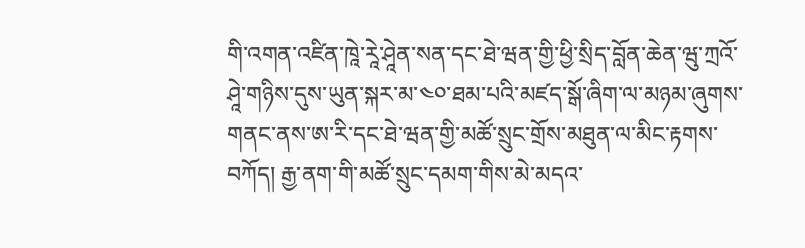གི་འགན་འཛིན་ཁཱེ་རཱེ་ཤཱེན་སན་དང་ཐེ་ཝན་གྱི་ཕྱི་སྲིད་བློན་ཆེན་ཝུ་ཀྲའོ་ཤཱེ་གཉིས་དུས་ཡུན་སྐར་མ་༤༠་ཐམ་པའི་མཛད་སྒོ་ཞིག་ལ་མཉམ་ཞུགས་གནང་ནས་ཨ་རི་དང་ཐེ་ཝན་གྱི་མཚོ་སྲུང་གྲོས་མཐུན་ལ་མིང་རྟགས་བཀོད། རྒྱ་ནག་གི་མཚོ་སྲུང་དམག་གིས་མེ་མདའ་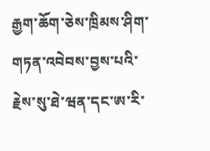རྒྱག་ཆོག་ཅེས་ཁྲིམས་ཤིག་གཏན་འབེབས་བྱས་པའི་རྗེས་སུ་ཐེ་ཝན་དང་ཨ་རི་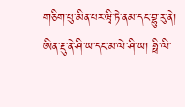གཅིག་པུ་མིན་པར་ཝྭི་ཏེ་ནམ་དང་བྷུ་རུ་ནེ། ཨིན་རྡུ་ནེ་ཤི་ཡ་དང་མ་ལེ་ཤི་ཡ། ཧྥི་ལི་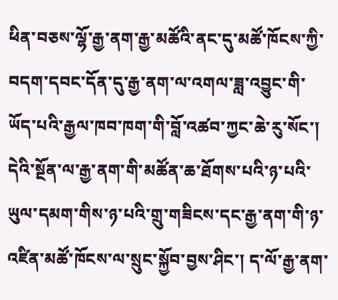ཕིན་བཅས་ལྷོ་རྒྱ་ནག་རྒྱ་མཚོའི་ནང་དུ་མཚོ་ཁོངས་ཀྱི་བདག་དབང་དོན་དུ་རྒྱ་ནག་ལ་འགལ་ཟླ་འབྱུང་གི་ཡོད་པའི་རྒྱལ་ཁབ་ཁག་གི་བློ་འཚབ་ཀྱང་ཆེ་རུ་སོང་། དེའི་སྔོན་ལ་རྒྱ་ནག་གི་མཚོན་ཆ་ཐོགས་པའི་ཉ་པའི་ཡུལ་དམག་གིས་ཉ་པའི་གྲུ་གཟིངས་དང་རྒྱ་ནག་གི་ཉ་འཛིན་མཚོ་ཁོངས་ལ་སྲུང་སྐྱོབ་བྱས་ཤིང་། ད་ལོ་རྒྱ་ནག་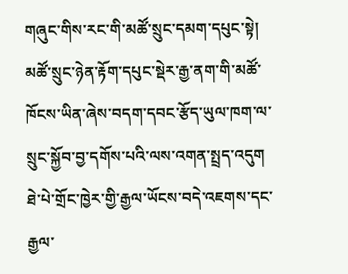གཞུང་གིས་རང་གི་མཚོ་སྲུང་དམག་དཔུང་སྟེ། མཚོ་སྲུང་ཉེན་རྟོག་དཔུང་སྡེར་རྒྱ་ནག་གི་མཚོ་ཁོངས་ཡིན་ཞེས་བདག་དབང་རྩོད་ཡུལ་ཁག་ལ་སྲུང་སྐྱོབ་བྱ་དགོས་པའི་ལས་འགན་སྤྲད་འདུག
ཐེ་པེ་གྲོང་ཁྱེར་གྱི་རྒྱལ་ཡོངས་བདེ་འཇགས་དང་རྒྱལ་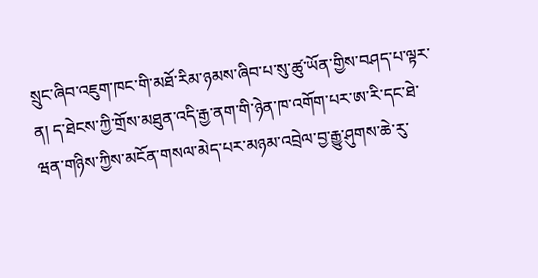སྲུང་ཞིབ་འཇུག་ཁང་གི་མཐོ་རིམ་ཉམས་ཞིབ་པ་སུ་ཚུ་ཡོན་གྱིས་བཤད་པ་ལྟར་ན། ད་ཐེངས་ཀྱི་གྲོས་མཐུན་འདི་རྒྱ་ནག་གི་ཉེན་ཁ་འགོག་པར་ཨ་རི་དང་ཐེ་ཝན་གཉིས་ཀྱིས་མངོན་གསལ་མེད་པར་མཉམ་འབྲེལ་བྱ་རྒྱུ་ཤུགས་ཆེ་རུ་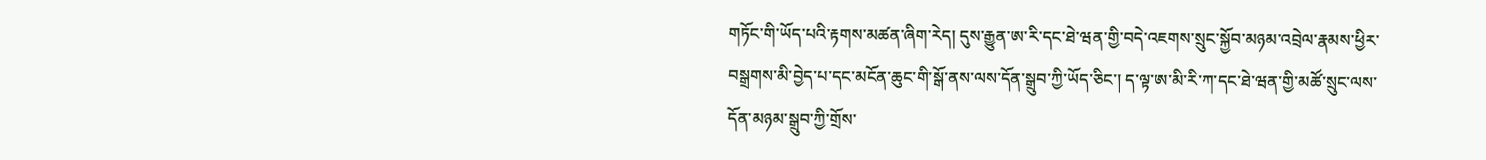གཏོང་གི་ཡོད་པའི་རྟགས་མཚན་ཞིག་རེད། དུས་རྒྱུན་ཨ་རི་དང་ཐེ་ཝན་གྱི་བདེ་འཇགས་སྲུང་སྐྱོབ་མཉམ་འབྲེལ་རྣམས་ཕྱིར་བསྒྲགས་མི་བྱེད་པ་དང་མངོན་ཆུང་གི་སྒོ་ནས་ལས་དོན་སྒྲུབ་ཀྱི་ཡོད་ཅིང་། ད་ལྟ་ཨ་མི་རི་ཀ་དང་ཐེ་ཝན་གྱི་མཚོ་སྲུང་ལས་དོན་མཉམ་སྒྲུབ་ཀྱི་གྲོས་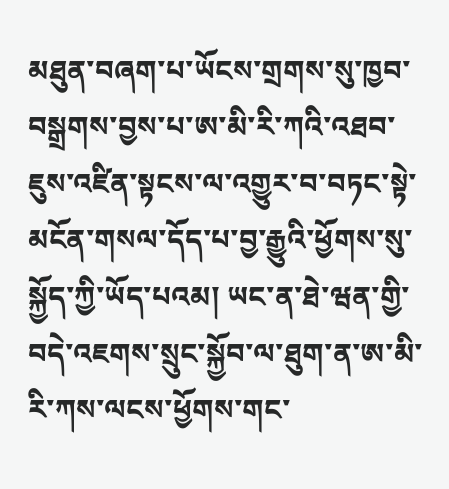མཐུན་བཞག་པ་ཡོངས་གྲགས་སུ་ཁྱབ་བསྒྲགས་བྱས་པ་ཨ་མི་རི་ཀའི་འཐབ་ཇུས་འཛིན་སྟངས་ལ་འགྱུར་བ་བཏང་སྟེ་མངོན་གསལ་དོད་པ་བྱ་རྒྱུའི་ཕྱོགས་སུ་སྐྱོད་ཀྱི་ཡོད་པའམ། ཡང་ན་ཐེ་ཝན་གྱི་བདེ་འཇགས་སྲུང་སྐྱོབ་ལ་ཐུག་ན་ཨ་མི་རི་ཀས་ལངས་ཕྱོགས་གང་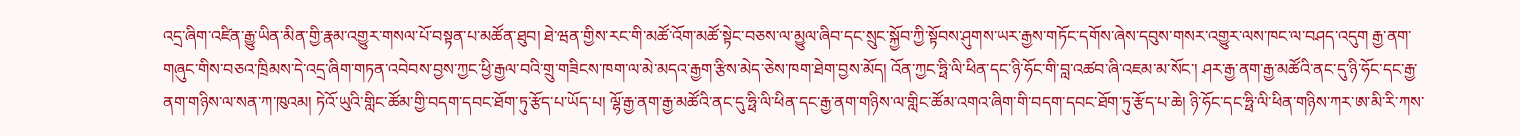འདྲ་ཞིག་འཛིན་རྒྱུ་ཡིན་མིན་གྱི་རྣམ་འགྱུར་གསལ་པོ་བསྟན་པ་མཚོན་ཐུབ། ཐེ་ཝན་གྱིས་རང་གི་མཚོ་འོག་མཚོ་སྟེང་བཅས་ལ་མྱུལ་ཞིབ་དང་སྲུང་སྐྱོབ་ཀྱི་སྟོབས་ཤུགས་ཡར་རྒྱས་གཏོང་དགོས་ཞེས་དབུས་གསར་འགྱུར་ལས་ཁང་ལ་བཤད་འདུག རྒྱ་ནག་གཞུང་གིས་བཅའ་ཁྲིམས་དེ་འདྲ་ཞིག་གཏན་འབེབས་བྱས་ཀྱང་ཕྱི་རྒྱལ་བའི་གྲུ་གཟིངས་ཁག་ལ་མེ་མདའ་རྒྱག་རྩིས་མེད་ཅེས་ཁག་ཐེག་བྱས་མོད། འོན་ཀྱང་ཧྥི་ལི་ཕིན་དང་ཉི་ཧོང་གི་བླ་འཚབ་ཞི་འཇམ་མ་སོང་། ཤར་རྒྱ་ནག་རྒྱ་མཚོའི་ནང་དུ་ཉི་ཧོང་དང་རྒྱ་ནག་གཉིས་ལ་སན་ཀ་ཁུའམ། ཏེའོ་ཡུའི་གླིང་ཚོམ་གྱི་བདག་དབང་ཐོག་ཏུ་རྩོད་པ་ཡོད་པ། ལྷོ་རྒྱ་ནག་རྒྱ་མཚོའི་ནང་དུ་ཧྥི་ལི་ཕིན་དང་རྒྱ་ནག་གཉིས་ལ་གླིང་ཚོམ་འགའ་ཞིག་གི་བདག་དབང་ཐོག་ཏུ་རྩོད་པ་ཆེ། ཉི་ཧོང་དང་ཧྥི་ལི་ཕིན་གཉིས་ཀར་ཨ་མི་རི་ཀས་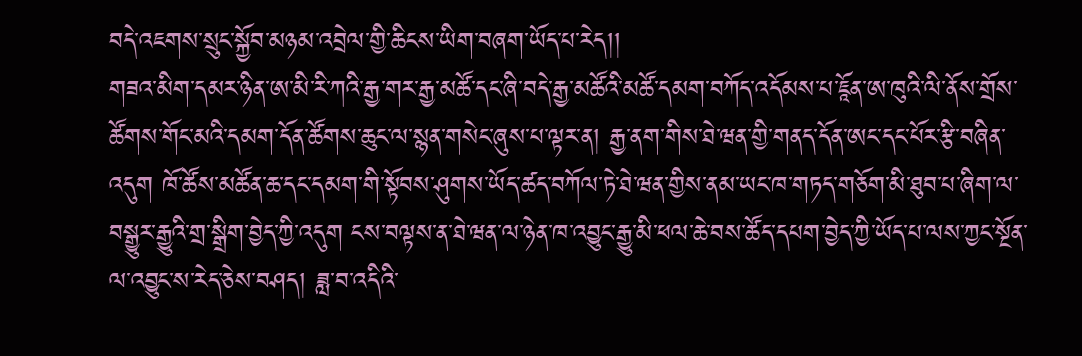བདེ་འཇགས་སྲུང་སྐྱོབ་མཉམ་འབྲེལ་གྱི་ཆིངས་ཡིག་བཞག་ཡོད་པ་རེད།།
གཟའ་མིག་དམར་ཉིན་ཨ་མི་རི་ཀའི་རྒྱ་གར་རྒྱ་མཚོ་དང་ཞི་བདེ་རྒྱ་མཚོའི་མཚོ་དམག་བཀོད་འདོམས་པ་ཇཱོན་ཨ་ཁུའི་ལི་ནོས་གྲོས་ཚོགས་གོང་མའི་དམག་དོན་ཚོགས་ཆུང་ལ་སྙན་གསེང་ཞུས་པ་ལྟར་ན། རྒྱ་ནག་གིས་ཐེ་ཝན་གྱི་གནད་དོན་ཨང་དང་པོར་རྩི་བཞིན་འདུག ཁོ་ཚོས་མཚོན་ཆ་དང་དམག་གི་སྟོབས་ཤུགས་ཡོད་ཚད་བཀོལ་ཏེ་ཐེ་ཝན་གྱིས་ནམ་ཡང་ཁ་གཏད་གཅོག་མི་ཐུབ་པ་ཞིག་ལ་བསྒྱུར་རྒྱུའི་གྲ་སྒྲིག་བྱེད་ཀྱི་འདུག ངས་བལྟས་ན་ཐེ་ཝན་ལ་ཉེན་ཁ་འབྱུང་རྒྱུ་མི་ཕལ་ཆེ་བས་ཚོད་དཔག་བྱེད་ཀྱི་ཡོད་པ་ལས་ཀྱང་སྔོན་ལ་འབྱུང་ས་རེད་ཅེས་བཤད། ཟླ་བ་འདིའི་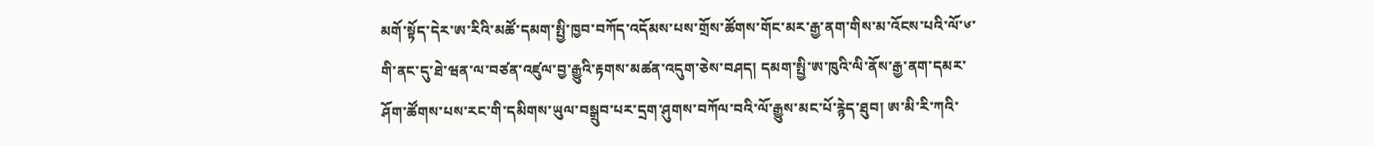མགོ་སྟོད་དེར་ཨ་རིའི་མཚོ་དམག་སྤྱི་ཁྱབ་བཀོད་འདོམས་པས་གྲོས་ཚོགས་གོང་མར་རྒྱ་ནག་གིས་མ་འོངས་པའི་ལོ་༦་གི་ནང་དུ་ཐེ་ཝན་ལ་བཙན་འཛུལ་བྱ་རྒྱུའི་རྟགས་མཚན་འདུག་ཅེས་བཤད། དམག་སྤྱི་ཨ་ཁུའི་ལི་ནོས་རྒྱ་ནག་དམར་ཤོག་ཚོགས་པས་རང་གི་དམིགས་ཡུལ་བསྒྲུབ་པར་དྲག་ཤུགས་བཀོལ་བའི་ལོ་རྒྱུས་མང་པོ་རྙེད་ཐུབ། ཨ་མི་རི་ཀའི་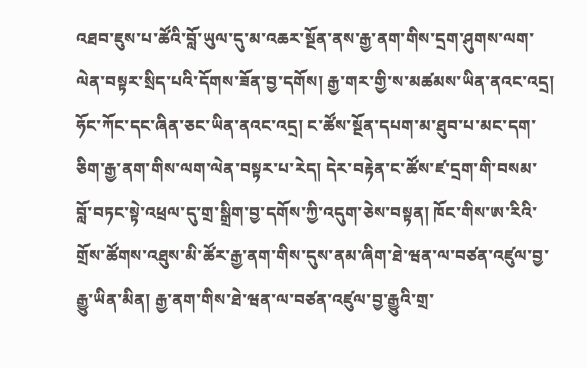འཐབ་ཇུས་པ་ཚོའི་བློ་ཡུལ་དུ་མ་འཆར་སྔོན་ནས་རྒྱ་ནག་གིས་དྲག་ཤུགས་ལག་ལེན་བསྟར་སྲིད་པའི་དོགས་ཟོན་བྱ་དགོས། རྒྱ་གར་གྱི་ས་མཚམས་ཡིན་ནའང་འདྲ། ཧོང་ཀོང་དང་ཞིན་ཅང་ཡིན་ནའང་འདྲ། ང་ཚོས་སྔོན་དཔག་མ་ཐུབ་པ་མང་དག་ཅིག་རྒྱ་ནག་གིས་ལག་ལེན་བསྟར་པ་རེད། དེར་བརྟེན་ང་ཚོས་ཛ་དྲག་གི་བསམ་བློ་བཏང་སྟེ་འཕྲལ་དུ་གྲ་སྒྲིག་བྱ་དགོས་ཀྱི་འདུག་ཅེས་བསྟན། ཁོང་གིས་ཨ་རིའི་གྲོས་ཚོགས་འཐུས་མི་ཚོར་རྒྱ་ནག་གིས་དུས་ནམ་ཞིག་ཐེ་ཝན་ལ་བཙན་འཛུལ་བྱ་རྒྱུ་ཡིན་མིན། རྒྱ་ནག་གིས་ཐེ་ཝན་ལ་བཙན་འཛུལ་བྱ་རྒྱུའི་གྲ་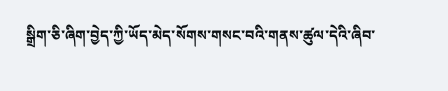སྒྲིག་ཅི་ཞིག་བྱེད་ཀྱི་ཡོད་མེད་སོགས་གསང་བའི་གནས་ཚུལ་དེའི་ཞིབ་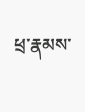ཕྲ་རྣམས་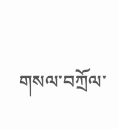གསལ་བཀྲོལ་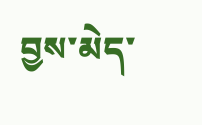བྱས་མེད་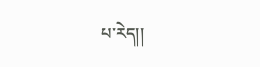པ་རེད།།